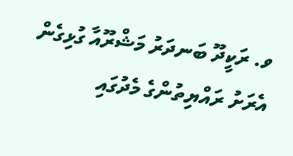ވ. ރަކީދޫ ބަނދަރު މަޝްރޫއާ ގުޅިގެން އެރަށު ރައްޔިތުންގެ މެދުގައި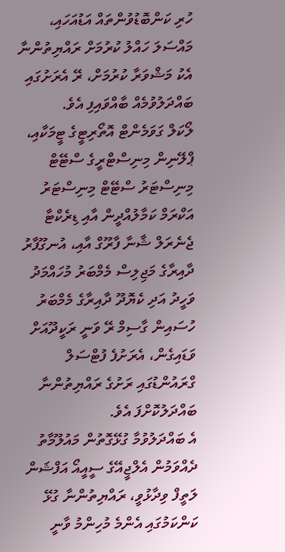ހުރި ކަންބޮޑުވުންތައް އަޑުއަހައި، މައްސަލަ ހައްލު ކުރުމަށް ރައްޔިތުންނާ އެކު މަޝްވަރާ ކުރުމަށް، ރޭ އެރަށުގައި ބައްދަލުވުމެއް ބާއްވައިފި އެވެ.
ލޯކަލް ގަވަމެންޓް އޮތޯރިޓީގެ ޓީމަކާއި، ޕްލޭނިން މިނިސްޓްރީގެ ސްޓޭޓް މިނިސްޓަރު ސްޓޭޓް މިނިސްޓަރު އަކްރަމް ކަމާލުއްދީން އާއި ޑިރެކްޓާ ޖެނެރަލް ޝާނާ ފާރޫގް އާއި، އުނގޫފާރު ދާއިރާގެ މަޖިލިސް މެމްބަރު މުހައްމަދު ވަހީދު އަދި ކެޔޮދޫ ދާއިރާގެ މެމްބަރު ހުސައިން ގާސިމް ރޭ ވަނީ ރަކީދޫއަށް ވަޑައިގެން، އެރަށުފެ ފުޓްސަލް ގްރައުންޑުގައި ރަށުގެ ރައްޔިތުންނާ ބައްދަލުކޮށްފަ އެވެ.
އެ ބައްދަލުވުމާ ގުޅޭގޮތުން މައުލޫމާތު ދެއްވަމުން އެލްޖީއޭގެ ސީއީއޯ އަފްޝަން ލަތީފް ވިދާޅުވީ، ރައްޔިތުންނާ ގުޅޭ ކަންކަމުގައި އެންމެ މުހިންމު ވާނީ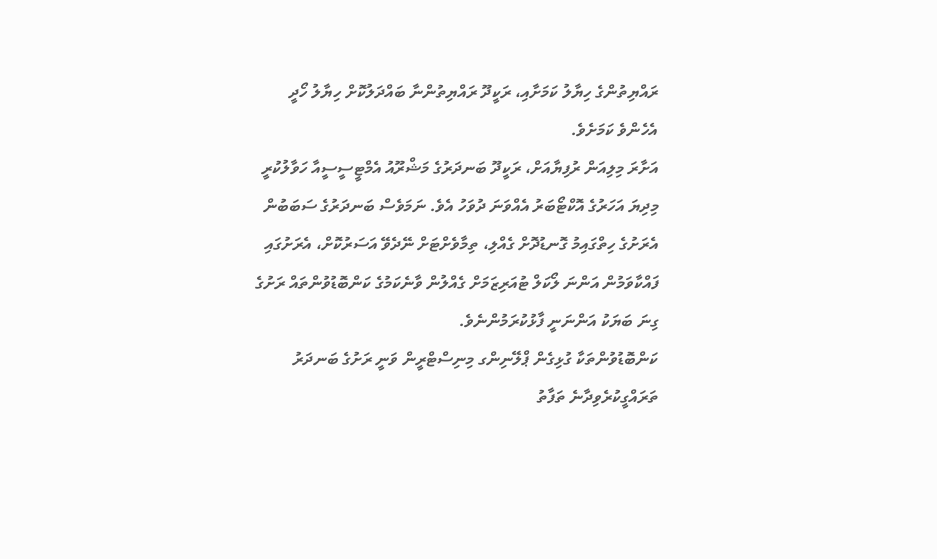ރައްޔިތުންގެ ހިޔާލު ކަމަށާއި، ރަކީދޫ ރައްޔިތުންނާ ބައްދަލުކޮށް ހިޔާލު ހޯދީ އެހެންވެ ކަމަށެވެ.
އަށާރަ މިލިއަން ރުފިޔާއަށް، ރަކީދޫ ބަނދަރުގެ މަޝްރޫއު އެމްޓީސީސީއާ ހަވާލުކުރީ މިދިޔަ އަހަރުގެ އޮކްޓޯބަރު އެއްވަނަ ދުވަހު އެވެ. ނަމަވެސް ބަނދަރުގެ ސަބަބުން އެރަށުގެ ހިތްގައިމު ގޮނޑުދޮށް ގެއްލި، ތިމާވެށްޓަށް ނޭދެވޭ އަސަރުކޮށް، އެރަށުގައި ފައްކާވަމުން އަންނަ ލޯކަލް ޓުއަރިޒަމަށް ގެއްލުން ވާނެކަމުގެ ކަންބޮޑުވުންތައް ރަށުގެ ގިނަ ބަޔަކު އަންނަނީ ފާޅުކުރަމުންނެވެ.
ކަންބޮޑުވުންތަކާ ގުޅިގެން ޕްލޭނިންގ މިނިސްޓްރީން ވަނީ ރަށުގެ ބަނދަރު ތަރައްގީކުރެވިދާނެ ތަފާތު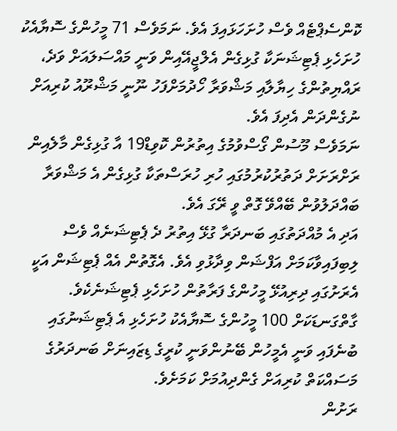ކޮންސެޕްޓެއް ވެސް ހުށަހަޅައިފަ އެވެ. ނަމަވެސް 71 މީހުންގެ ސޮޔާއެކު ހުށަހެޅި ޕެޓިޝަނަކާ ގުޅިގެން އެލްޖީއޭއިން ވަނީ މައްސަލައަށް ވަދެ، ރައްޔިތުންގެ ހިޔާލާއި މަޝްވަރާ ހޯދުމަށްފަހު ނޫނީ މަޝްރޫއު ކުރިއަށް ނުގެންދަން އެދިފަ އެވެ.
ނަމަވެސް މޫސުން ގޯސްވުމުގެ އިތުރުން ކޮވިޑް19 އާ ގުޅިގެން މާލެއިން ރަށްރަށަށް ދަތުރުކުރުމުގައި ހުރި ހުރަސްތަކާ ގުޅިގެން އެ މަޝްވަރާ ބައްދަލުވުން ބޭއްވޭ ގޮތް ވީ ރޭގަ އެވެ.
އަދި އެ މުއްދަތުގައި ބަނދަރާ ގުޅޭ އިތުރު ދެ ޕެޓިޝަނެއް ވެސް ލިބިފައިވާކަމަށް އަފްޝަން ވިދާޅުވި އެވެ. އެގޮތުން އެއް ޕެޓިޝަން އަކީ އެރަށުގައި ދިރިއުޅޭ މީހުންގެ ފަރާތުން ހުށަހެޅި ޕެޓިޝަނެކެވެ. ގާތްގަނޑަކަށް 100 މީހުންގެ ސޮޔާއެކު ހުށަހެޅި އެ ޕެޓިޝަނުގައި ބުނެފައި ވަނީ އެމީހުން ބޭނުންވަނީ ކުރީގެ ޑިޒައިނަށް ބަނދަރުގެ މަސައްކަތް ކުރިއަށް ގެންދިއުމަށް ކަމަށެވެ.
ރަށުން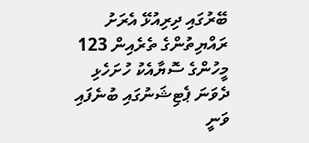ބޭރުގައި ދިރިއުޅޭ އެރަށު ރައްޔިތުންގެ ތެރެއިން 123 މީހުންގެ ސޮޔާއެކު ހުށަހެޅި ދެވަނަ ޕެޓިޝަނުގައި ބުނެފައި ވަނީ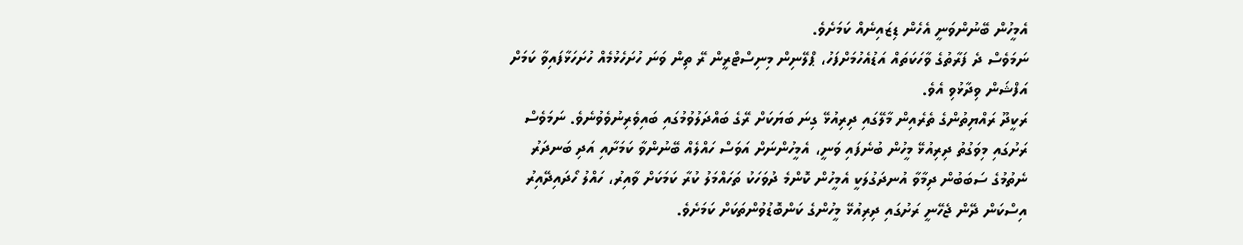އެމީހުން ބޭނުންވަނީ އެހެން ޑިޒައިނެއް ކަމަށެވެ.
ނަމަވެސް ދެ ފަރާތުގެ ވާހަކަތައް އަޑުއެހުމަށްފަހު، ޕްލޭނިން މިނިސްޓްރީން ރޭ ތިން ވަނަ ހުށަހެޅުމެއް ހުށަހަޅާފައިވާ ކަމަށް އަފްޝަން ވިދާޅުވި އެވެ.
ރަކީދޫ ރައްޔިތުންގެ ތެރެއިން މާލޭގައި ދިރިއުޅޭ ގިނަ ބަޔަކަށް ރޭގެ ބައްދަލުވުމުގައި ބައިވެރިނުވެވުނެވެ. ނަމަވެސް ރަށުގައި މިވަގުތު ދިރިއުޅޭ މީހުން ބުނެފައި ވަނީ، އެމީހުންނަށް އަވަސް ހައްލެއް ބޭނުންވާ ކަމަށާއި އަދި ބަނދަރު ނެތުމުގެ ސަބަބުން ދިމާވާ އުނދަގުލަކީ އެމީހުން ކޮންމެ ދުވަހަކު ތަހައްމަލު ކުރާ ކަމަކަށް ވާއިރު، ހައްލު ހޯދައިދޭއިރު އިސްކަން ދޭން ޖެހޭނީ ރަށުގައި ދިރިއުޅޭ މީހުންގެ ކަންބޮޑުވުންތަކަށް ކަމަށެވެ.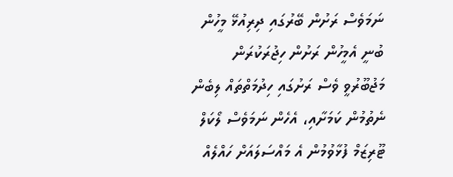ނަމަވެސް ރަށުން ބޭރުގައި ދިރިއުޅޭ މީހުން ބުނީ އެމީހުން ރަށުން ހިޖުރަކުރަން މަޖުބޫރުވީ ވެސް ރަށުގައި ހިދުމަތްތައް ލިބެން ނެތުމުން ކަމަށާއި، އެހެން ނަމަވެސް ލޯކަލް ޓޫރިޒަމް ފުޅާވުމުން އެ މައްސަލައަށް ހައްލެއް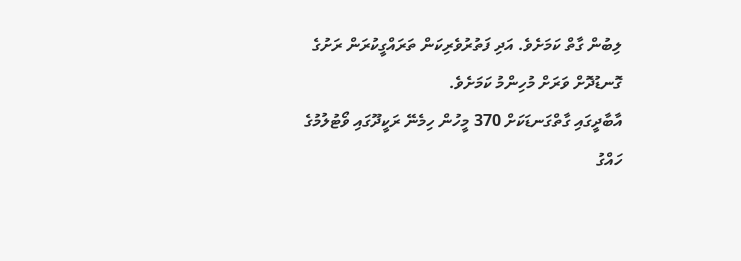ލިބުން ގާތް ކަމަށެވެ. އަދި ފަތުރުވެރިކަން ތަރައްގީކުރަން ރަށުގެ ގޮނޑުދޮށް ވަރަށް މުހިންމު ކަމަށެވެ.
އާބާދީގައި ގާތްގަނޑަކަށް 370 މީހުން ހިމެނޭ ރަކީދޫގައި ވޯޓުލުމުގެ ހައްގު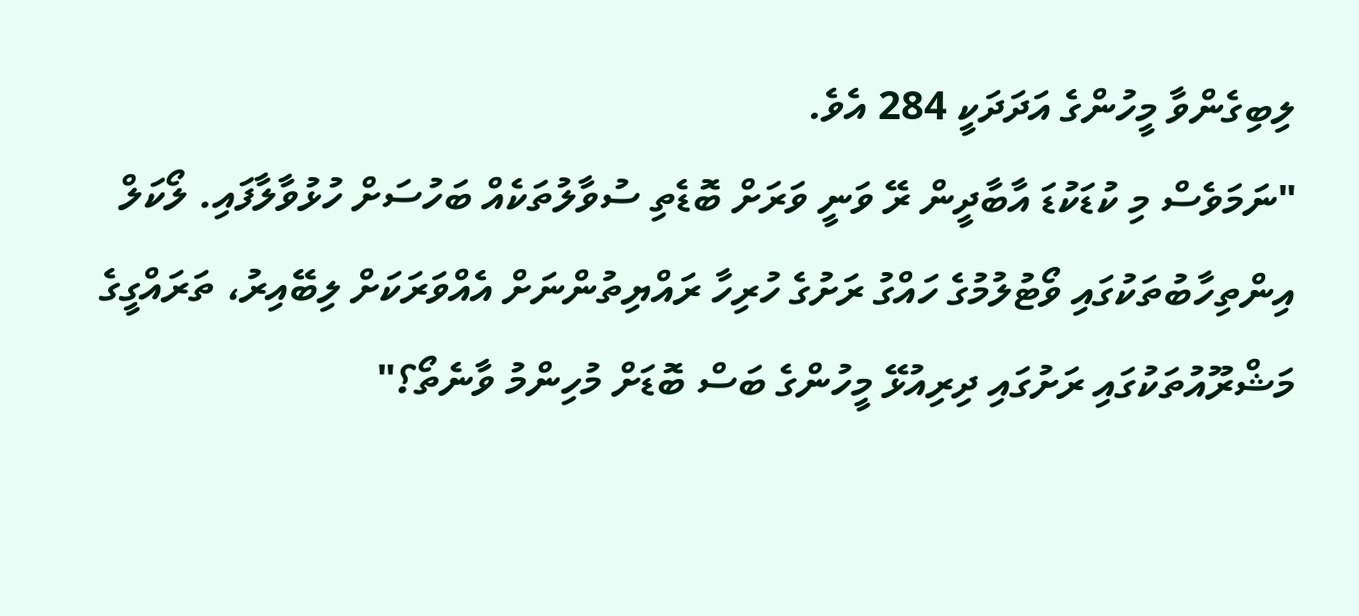ލިބިގެންވާ މީހުންގެ އަދަދަކީ 284 އެވެ.
"ނަމަވެސް މި ކުޑަކުޑަ އާބާދީން ރޭ ވަނީ ވަރަށް ބޮޑެތި ސުވާލުތަކެއް ބަހުސަށް ހުޅުވާލާފައި. ލޯކަލް އިންތިހާބުތަކުގައި ވޯޓުލުމުގެ ހައްގު ރަށުގެ ހުރިހާ ރައްޔިތުންނަށް އެއްވަރަކަށް ލިބޭއިރު، ތަރައްގީގެ މަޝްރޫއުތަކުގައި ރަށުގައި ދިރިއުޅޭ މީހުންގެ ބަސް ބޮޑަށް މުހިންމު ވާނެތޯ؟"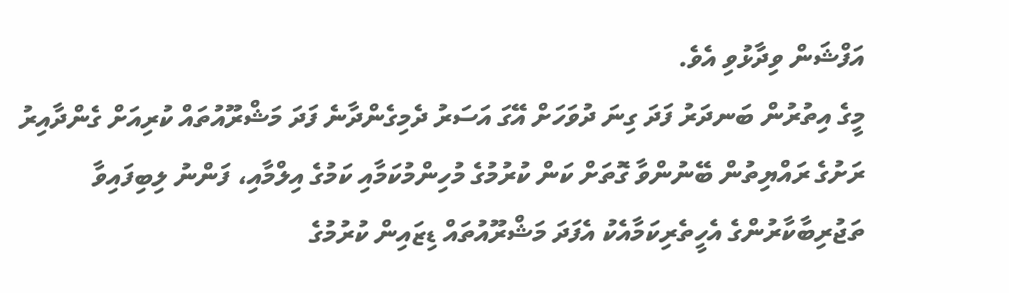އަފްޝަން ވިދާޅުވި އެވެ.
މީގެ އިތުރުން ބަނދަރު ފަދަ ގިނަ ދުވަހަށް އޭގަ އަސަރު ދެމިގެންދާނެ ފަދަ މަޝްރޫއުތައް ކުރިއަށް ގެންދާއިރު ރަށުގެ ރައްޔިތުން ބޭނުންވާ ގޮތަށް ކަން ކުރުމުގެ މުހިންމުކަމާއި ކަމުގެ އިލްމާއި، ފަންނު ލިބިފައިވާ ތަޖުރިބާކާރުންގެ އެހީތެރިކަމާއެކު އެފަދަ މަޝްރޫއުތައް ޑިޒައިން ކުރުމުގެ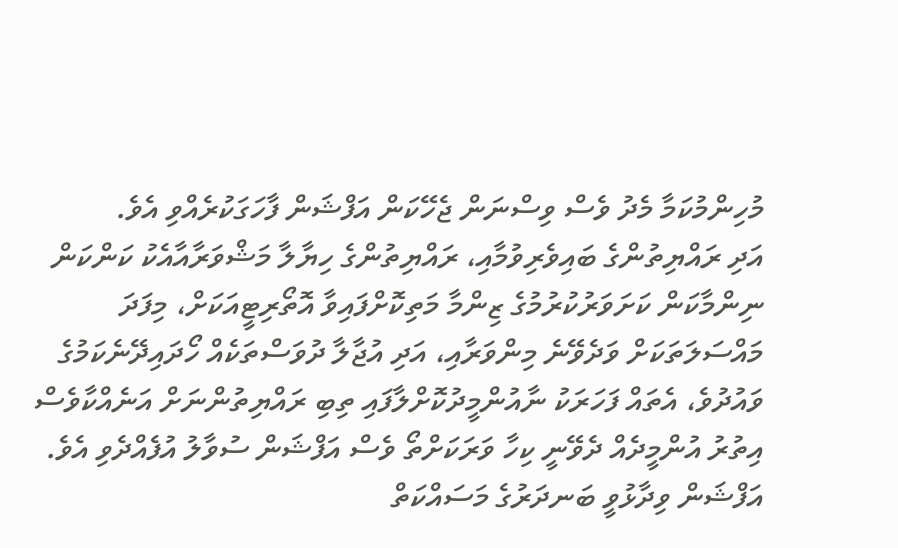މުހިންމުކަމާ މެދު ވެސް ވިސްނަން ޖެހޭކަން އަފްޝަން ފާހަގަކުރެއްވި އެވެ.
އަދި ރައްޔިތުންގެ ބައިވެރިވުމާއި، ރައްޔިތުންގެ ހިޔާލާ މަޝްވަރާއާއެކު ކަންކަން ނިންމާކަން ކަށަވަރުކުރުމުގެ ޒިންމާ މަތިކޮށްފައިވާ އޮތޯރިޓީއަކަށް، މިފަދަ މައްސަލަތަކަށް ވަދެވޭނެ މިންވަރާއި، އަދި އުޖާލާ ދުވަސްތަކެއް ހޯދައިދޭނެކަމުގެ ވައުދުވެ، އެތައް ފަހަރަކު ނާއުންމީދުކޮށްލާފައި ތިބި ރައްޔިތުންނަށް އަނެއްކާވެސް އިތުރު އުންމީދެއް ދެވޭނީ ކިހާ ވަރަކަށްތޯ ވެސް އަފްޝަން ސުވާލު އުފެއްދެވި އެވެ.
އަފްޝަން ވިދާޅުވީ ބަނދަރުގެ މަސައްކަތް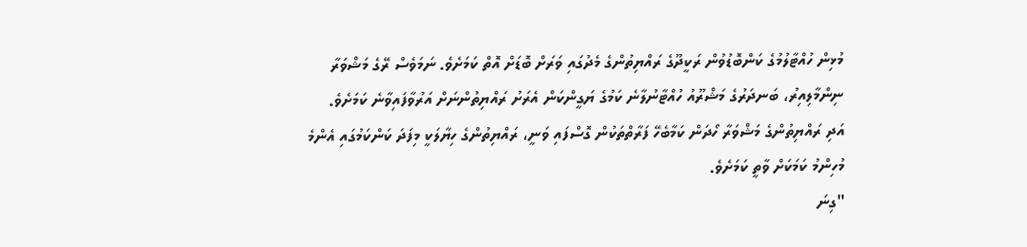މުޅިން ހުއްޓާލުމުގެ ކަންބޮޑުވުން ރަކީދޫގެ ރައްޔިތުންގެ މެދުގައި ވަރަށް ބޮޑަށް އޮތް ކަމަށެވެ. ނަމަވެސް ރޭގެ މަޝްވަރާ ނިންމާލިއިރު، ބަނދަރުގެ މަޝްރޫއު ހުއްޓާނުލާނެ ކަމުގެ ޔަގީންކަން އެރަށު ރައްޔިތުންނަށް އަރުވާފައިވާނެ ކަމަށެވެ.
އަދި ރައްޔިތުންގެ މަޝްވަރާ ހޯދަން ކަމާބެހޭ ފަރާތްތަކުން ގޮސްފައި ވަނީ، ރައްޔިތުންގެ ހިޔާލަކީ މިފަދަ ކަންކަމުގައި އެންމެ މުހިންމު ކަމަކަށް ވާތީ ކަމަށެވެ.
"ގިނަ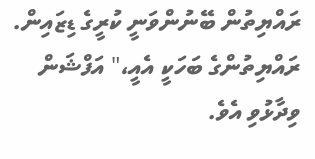ރައްޔިތުން ބޭނުންވަނީ ކުރީގެ ޑިޒައިން. ރައްޔިތުންގެ ބަހަކީ އެއީ،" އަފްޝަން ވިދާޅުވި އެވެ.